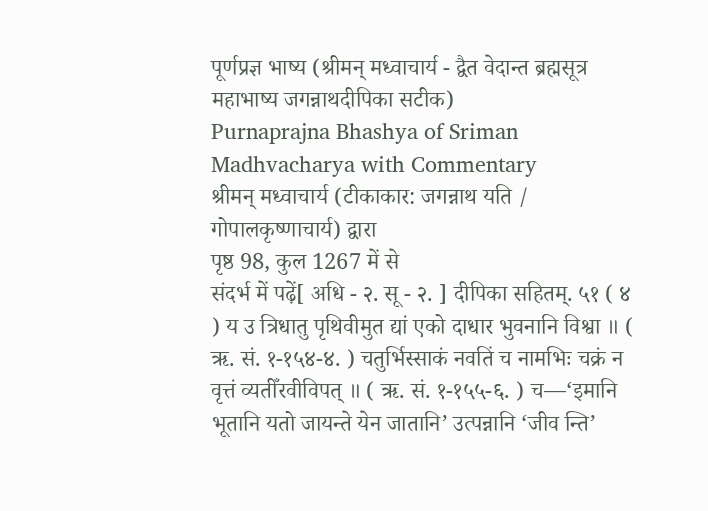पूर्णप्रज्ञ भाष्य (श्रीमन् मध्वाचार्य - द्वैत वेदान्त ब्रह्मसूत्र महाभाष्य जगन्नाथदीपिका सटीक)
Purnaprajna Bhashya of Sriman Madhvacharya with Commentary
श्रीमन् मध्वाचार्य (टीकाकार: जगन्नाथ यति / गोपालकृष्णाचार्य) द्वारा
पृष्ठ 98, कुल 1267 में से
संदर्भ में पढ़ें[ अधि - २. सू - २. ] दीपिका सहितम्. ५१ ( ४ ) य उ त्रिधातु पृथिवीमुत द्यां एको दाधार भुवनानि विश्वा ॥ ( ऋ. सं. १-१५४-४. ) चतुर्भिस्साकं नवतिं च नामभिः चक्रं न वृत्तं व्यतीँरवीविपत् ॥ ( ऋ. सं. १-१५५-६. ) च—‘इमानि भूतानि यतो जायन्ते येन जातानि’ उत्पन्नानि ‘जीव न्ति’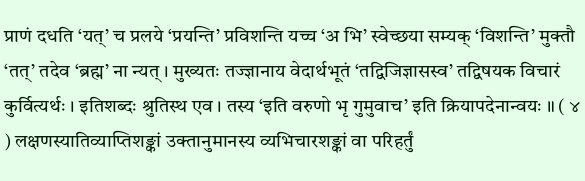प्राणं दधति ‘यत्’ च प्रलये ‘प्रयन्ति’ प्रविशन्ति यच्च ‘अ भि’ स्वेच्छया सम्यक् ‘विशन्ति’ मुक्तौ ‘तत्’ तदेव ‘ब्रह्म’ ना न्यत् । मुख्यतः तज्ज्ञानाय वेदार्थभूतं ‘तद्विजिज्ञासस्व’ तद्विषयक विचारं कुर्वित्यर्थः । इतिशब्दः श्रुतिस्थ एव । तस्य ‘इति वरुणो भृ गुमुवाच’ इति क्रियापदेनान्वयः ॥ ( ४ ) लक्षणस्यातिव्याप्तिशङ्कां उक्तानुमानस्य व्यभिचारशङ्कां वा परिहर्तुं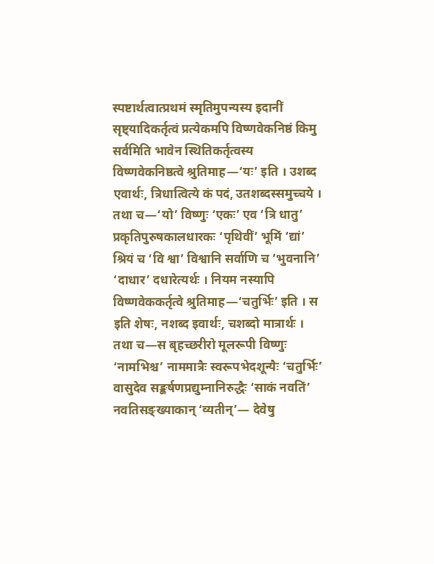स्पष्टार्थत्वात्प्रथमं स्मृतिमुपन्यस्य इदानीं सृष्ट्यादिकर्तृत्वं प्रत्येकमपि विष्णवेकनिष्ठं किमु सर्वमिति भावेन स्थितिकर्तृत्वस्य विष्णवेकनिष्ठत्वे श्रुतिमाह—‘यः’ इति । उशब्द एवार्थः, त्रिधात्वित्ये कं पदं, उतशब्दस्समुच्चये । तथा च—‘यो’ विष्णुः ‘एकः’ एव ‘त्रि धातु’ प्रकृतिपुरुषकालधारकः ‘पृथिवीं’ भूमिं ‘द्यां’ श्रियं च ‘वि श्वा’ विश्वानि सर्वाणि च ‘भुवनानि’ ‘दाधार’ दधारेत्यर्थः । नियम नस्यापि विष्णवेककर्तृत्वे श्रुतिमाह—‘चतुर्भिः’ इति । स इति शेषः, नशब्द इवार्थः, चशब्दो मात्रार्थः । तथा च—स बृहच्छरीरो मूलरूपी विष्णुः ‘नामभिश्च’ नाममात्रैः स्वरूपभेदशून्यैः ‘चतुर्भिः’ वासुदेव सङ्कर्षणप्रद्युम्नानिरुद्धैः ‘साकं नवतिं’ नवतिसङ्ख्याकान् ‘व्यतीन्’— देवेषु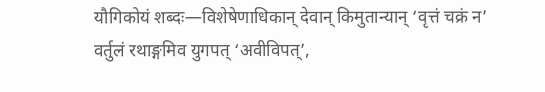यौगिकोयं शब्दः—विशेषेणाधिकान् देवान् किमुतान्यान् ‘वृत्तं चक्रं न’ वर्तुलं रथाङ्गमिव युगपत् ‘अवीविपत्’,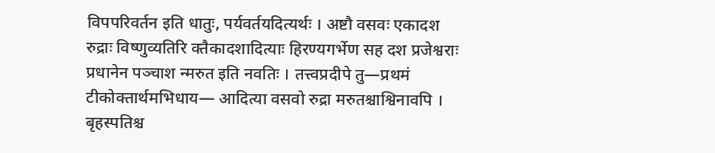विपपरिवर्तन इति धातुः, पर्यवर्तयदित्यर्थः । अष्टौ वसवः एकादश रुद्राः विष्णुव्यतिरि क्तैकादशादित्याः हिरण्यगर्भेण सह दश प्रजेश्वराः प्रधानेन पञ्चाश न्मरुत इति नवतिः । तत्त्वप्रदीपे तु—प्रथमं टीकोक्तार्थमभिधाय— आदित्या वसवो रुद्रा मरुतश्चाश्विनावपि । बृहस्पतिश्च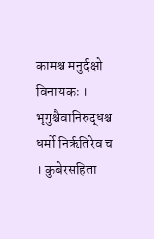कामश्च मनुर्दक्षो विनायकः । भृगुश्चैवानिरुद्धश्च धर्मो निर्ऋतिरेव च । कुबेरसहिता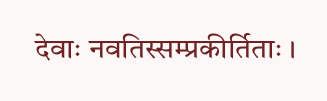देवाः नवतिस्सम्प्रकीर्तिताः ।